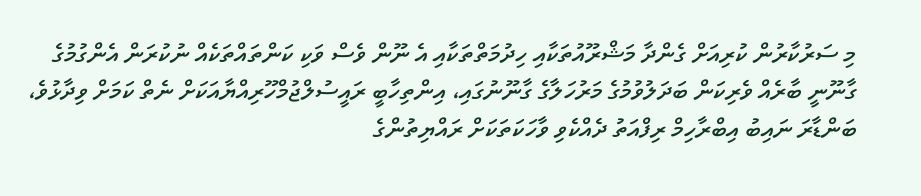މި ސަރުކާރުން ކުރިއަށް ގެންދާ މަޝްރޫއުތަކާއި ހިދުމަތްތަކާއި އެ ނޫން ވެސް ވަކި ކަންތައްތަކެއް ނުކުރަން އެންގުމުގެ ގާނޫނީ ބާރެއް ވެރިކަން ބަދަލުވުމުގެ މަރުހަލާގެ ގާނޫނުގައި، އިންތިހާބީ ރައީސުލްޖުމްހޫރިއްޔާއަކަށް ނެތް ކަމަށް ވިދާޅުވެ، ބަންޑާރަ ނައިބު އިބްރާހިމް ރިފްއަތު ދެއްކެވި ވާހަކަތަކަށް ރައްޔިތުންގެ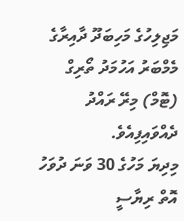މަޖިލިހުގެ މަހިބަދޫ ދާއިރާގެ މެމްބަރު އަހުމަދު ތޯރިގް (ޓޮމް) މިރޭ ރައްދު ދެއްވައިފިއެވެ.
މިދިޔަ މަހުގެ 30 ވަނަ ދުވަހު އޮތް ރިޔާސީ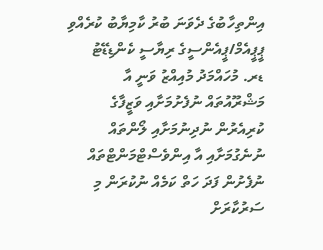އިންތިހާބުގެ ދެވަނަ ބުރު ކާމިޔާބު ކުރެއްވި ޕީޕީއެމް/ޕީއެންސީގެ ރިޔާސީ ކެންޑިޑޭޓު ޑރ. މުހައްމަދު މުއިއްޒު ވަނީ އާ މަޝްރޫއުތައް ނުފެށުމަށާއި ވަޒީފާގެ ކުރިއެރުން ނުދިނުމަށާއި ލޯންތައް ނުނެގުމަށާއި އާ އިންވެސްޓްމަންޓްތައް ނުފެށުން ފަދަ ހަތް ކަމެއް ނުކުރަން މި ސަރުކާރަށް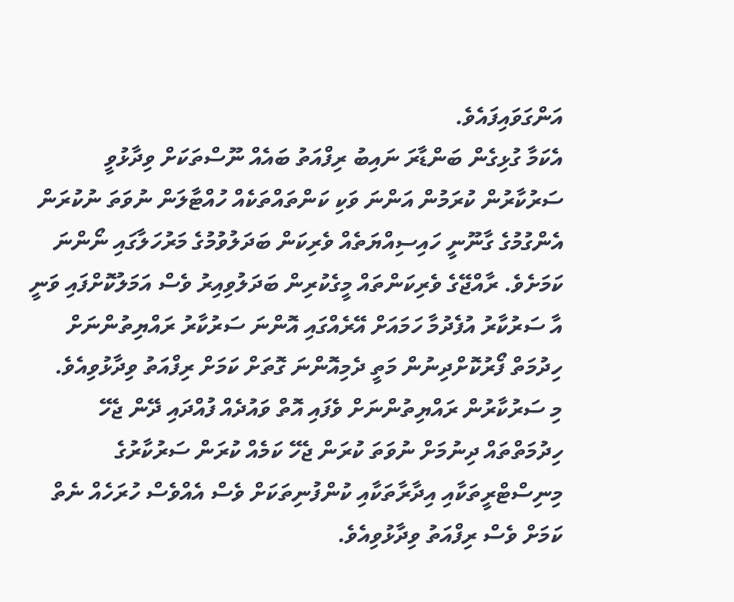އަންގަވައިފައެވެ.
އެކަމާ ގުޅިގެން ބަންޑާރަ ނައިބު ރިފްއަތު ބައެއް ނޫސްތަކަށް ވިދާޅުވީ ސަރުކާރުން ކުރަމުން އަންނަ ވަކި ކަންތައްތަކެއް ހުއްޓާލަން ނުވަތަ ނުކުރަން އެންގުމުގެ ގާނޫނީ ހައިސިއްޔަތެއް ވެރިކަން ބަދަލުވުމުގެ މަރުހަލާގައި ނޯންނަ ކަމަށެވެ. ރާއްޖޭގެ ވެރިކަންތައް މީގެކުރިން ބަދަލުވިއިރު ވެސް އަމަލުކޮށްފައި ވަނީ އާ ސަރުކާރު އުފެދުމާ ހަމައަށް އޭރެއްގައި އޮންނަ ސަރުކާރު ރައްޔިތުންނަށް ހިދުމަތް ފޯރުކޮށްދިނުން މަތީ ދެމިއޮންނަ ގޮތަށް ކަމަށް ރިފްއަތު ވިދާޅުވިއެވެ.
މި ސަރުކާރުން ރައްޔިތުންނަށް ވެފައި އޮތް ވައުދެއް ފުއްދައި ދޭން ޖެހޭ ހިދުމަތްތައް ދިނުމަށް ނުވަތަ ކުރަން ޖެހޭ ކަމެއް ކުރަން ސަރުކާރުގެ މިނިސްޓްރީތަކާއި އިދާރާތަކާއި ކުންފުނިތަކަށް ވެސް އެއްވެސް ހުރަހެއް ނެތް ކަމަށް ވެސް ރިފްއަތު ވިދާޅުވިއެވެ.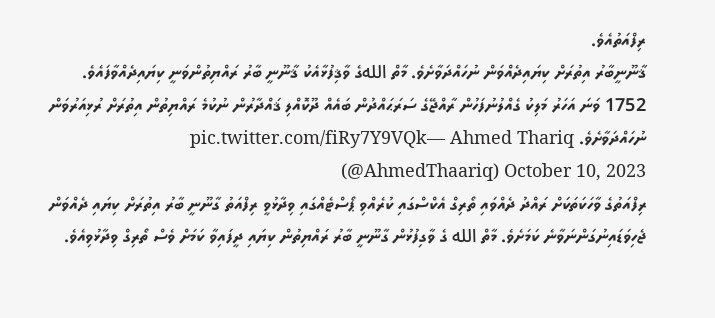ރިފްއަތުއެވެ.
ޤާނޫނީބާރު އިތުރަށް ކިޔައިދެއްވަން ނުހައްދަވާށެވެ. މާތް اللهގެ ވާޤިފުޅާއެކު ޤާނޫނީ ބާރު ރައްޔިތުންވަނީ ކިޔައިދެއްވާފައެވެ. 1752 ވަނަ އަހަރު މަލިކު ގެއްލުނުފަހުން ރާއްޖޭގެ ސަރަޙައްދުން ބައެއް ދޫކޮއްލި ޤައްދާރުން ނުކުމެ ރައްޔިތުން އިތުރަށް ރުޅިއަރުވަން ނުހައްދަވާށެވެ. pic.twitter.com/fiRy7Y9VQk— Ahmed Thariq (@AhmedThaariq) October 10, 2023
ރިފްއަތުގެ ވާހަކަތަކަށް ރައްދު ދެއްވައި ތޯރިގް އެކްސްގައި ކުރެއްވި ޕޯސްޓެއްގައި ވިދާޅުވީ ރިފްއަތު ގާނޫނީ ބާރު އިތުރަށް ކިޔައި ދެއްވަން ޖެހިވަޑައިނުގަންނަވާނެ ކަމަށެވެ. މާތް الله ގެ ވާގިފުޅުން ގާނޫނީ ބާރު ރައްޔިތުން ކިޔައި ދީފައިވާ ކަމަށް ވެސް ތޯރިގް ވިދާޅުވިއެވެ.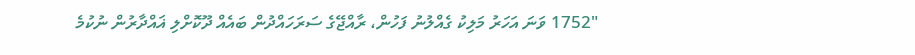"1752 ވަނަ އަހަރު މަލިކު ގެއްލުނު ފަހުން، ރާއްޖޭގެ ސަރަހައްދުން ބައެއް ދޫކޮށްލި ޣައްދާރުން ނުކުމެ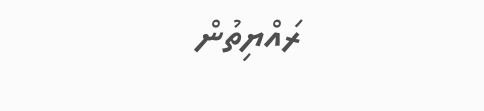ރައްޔިތުން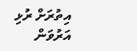އިތުރަށް ރުޅި އަރުވަން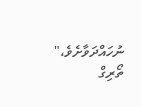ނުހައްދަވާށެވެ،" ތޯރިގް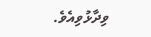ވިދާޅުވިއެވެ.